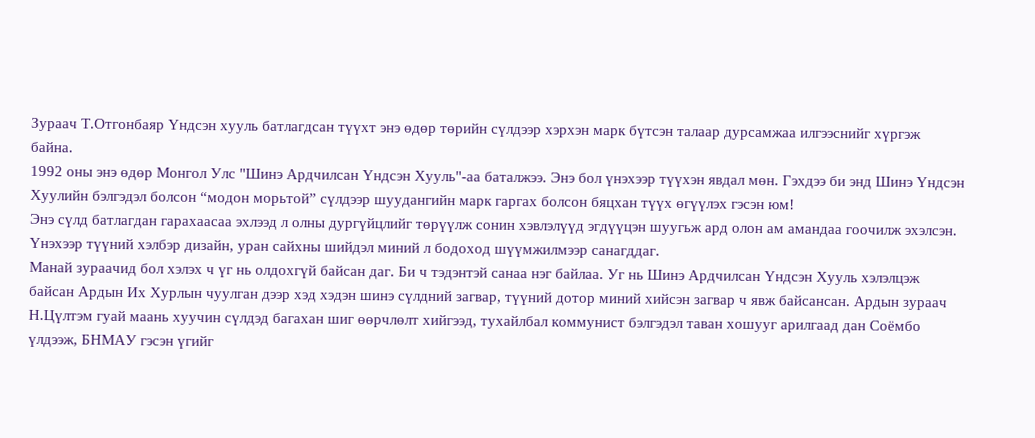Зураач Т.Отгонбаяр Үндсэн хууль батлагдсан түүхт энэ өдөр төрийн сүлдээр хэрхэн марк бүтсэн талаар дурсамжаа илгээснийг хүргэж байна.
1992 оны энэ өдөр Монгол Улс "Шинэ Ардчилсан Үндсэн Хууль"-аа баталжээ. Энэ бол үнэхээр түүхэн явдал мөн. Гэхдээ би энд Шинэ Үндсэн Хуулийн бэлгэдэл болсон “модон морьтой” сүлдээр шуудангийн марк гаргах болсон бяцхан түүх өгүүлэх гэсэн юм!
Энэ сүлд батлагдан гарахаасаа эхлээд л олны дургүйцлийг төрүүлж сонин хэвлэлүүд эгдүүцэн шуугьж ард олон ам амандаа гоочилж эхэлсэн. Үнэхээр түүний хэлбэр дизайн, уран сайхны шийдэл миний л бодоход шүүмжилмээр санагддаг.
Манай зураачид бол хэлэх ч үг нь олдохгүй байсан даг. Би ч тэдэнтэй санаа нэг байлаа. Уг нь Шинэ Ардчилсан Үндсэн Хууль хэлэлцэж байсан Ардын Их Хурлын чуулган дээр хэд хэдэн шинэ сүлдний загвар, түүний дотор миний хийсэн загвар ч явж байсансан. Ардын зураач Н.Цүлтэм гуай маань хуучин сүлдэд багахан шиг өөрчлөлт хийгээд, тухайлбал коммунист бэлгэдэл таван хошууг арилгаад дан Соёмбо үлдээж, БНМАУ гэсэн үгийг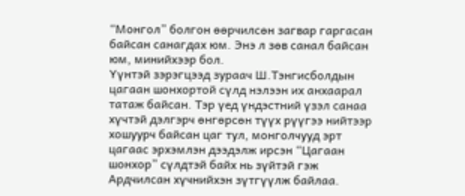“Монгол” болгон өөрчилсөн загвар гаргасан байсан санагдах юм. Энэ л зөв санал байсан юм, минийхээр бол.
Үүнтэй зэрэгцээд зураач Ш.Тэнгисболдын цагаан шонхортой сүлд нэлээн их анхаарал татаж байсан. Тэр үед үндэстний үзэл санаа хүчтэй дэлгэрч өнгөрсөн түүх рүүгээ нийтээр хошуурч байсан цаг тул, монголчууд эрт цагаас эрхэмлэн дээдэлж ирсэн “Цагаан шонхор” сүлдтэй байх нь зүйтэй гэж Ардчилсан хүчнийхэн зүтгүүлж байлаа.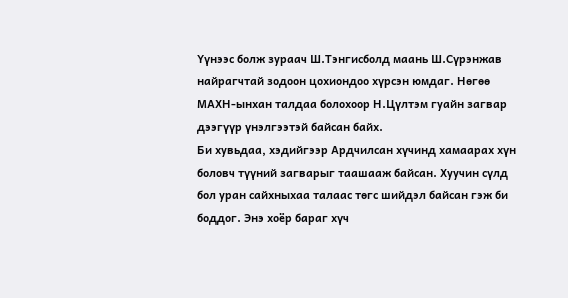Үүнээс болж зураач Ш.Тэнгисболд маань Ш.Сүрэнжав найрагчтай зодоон цохиондоо хүрсэн юмдаг. Нөгөө МАХН-ынхан талдаа болохоор Н.Цүлтэм гуайн загвар дээгүүр үнэлгээтэй байсан байх.
Би хувьдаа, хэдийгээр Ардчилсан хүчинд хамаарах хүн боловч түүний загварыг таашааж байсан. Хуучин сүлд бол уран сайхныхаа талаас төгс шийдэл байсан гэж би боддог. Энэ хоёр бараг хүч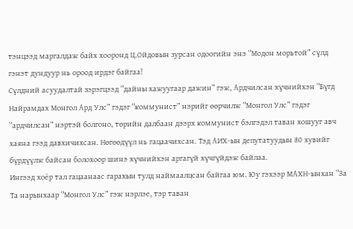тэнцээд маргалдаж байх хооронд Ц.Ойдовын зурсан одоогийн энэ “Модон морьтой” сүлд гэнэт дундуур нь ороод ирдэг байгаа!
Сүлдний асуудалтай зэрэгцээд “дайны хажуугаар дажин” гэж, Ардчилсан хүчнийхэн “Бүгд Найрамдах Монгол Ард Улс” гэдэг “коммунист” нэрийг өөрчилж “Монгол Улс” гэдэг “ардчилсан” нэртэй болгоно, төрийн далбаан дээрх коммунист бэлгэдэл таван хошууг авч хаяна гээд давхичихсан. Нөгөөдүүл нь гацаачихсан. Тэд АИХ-ын депутатуудын 80 хувийг бүрдүүлж байсан болохоор шинэ хүчнийхэн аргагүй хүчгүйдэж байлаа.
Ингээд хоёр тал гацаанаас гарахын тулд наймаалцсан байгаа юм. Юу гэхээр МАХН-ынхан “За Та нарынхаар “Монгол Улс” гэж нэрлэе, тэр таван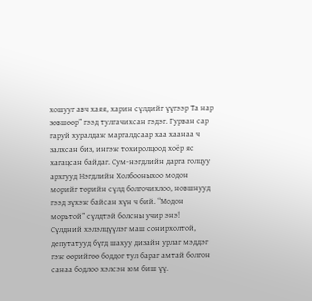хошууг авч хаяя, харин сүлдийг үүгээр Та нар зөвшөөр” гээд тулгачихсан гэдэг. Гурван сар гаруй хуралдаж маргалдсаар хаа хаанаа ч залхсан биз, ингэж тохиролцоод хоёр яс хагацсан байдаг. Сум-нэгдлийн дарга голцуу архгууд Нэгдлийн Холбооныхоо модон морийг төрийн сүлд болгочихлоо, новшнууд гээд зүхэж байсан хүн ч бий. “Модон морьтой” сүлдтэй болсны учир энэ!
Сүлдний хэлэлцүүлэг маш сонирхолтой, депутатууд бүгд шахуу дизайн урлаг мэддэг гэж өөрийгөө боддог тул бараг амтай болгон санаа бодлоо хэлсэн юм биш үү.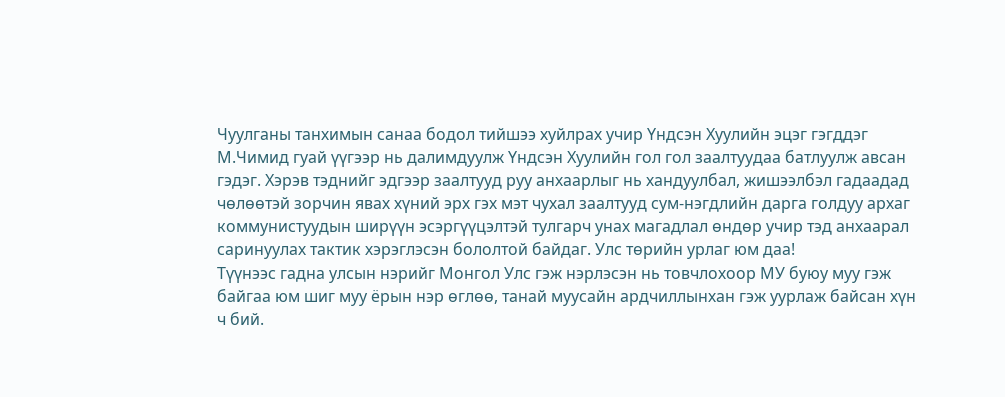Чуулганы танхимын санаа бодол тийшээ хуйлрах учир Үндсэн Хуулийн эцэг гэгддэг М.Чимид гуай үүгээр нь далимдуулж Үндсэн Хуулийн гол гол заалтуудаа батлуулж авсан гэдэг. Хэрэв тэднийг эдгээр заалтууд руу анхаарлыг нь хандуулбал, жишээлбэл гадаадад чөлөөтэй зорчин явах хүний эрх гэх мэт чухал заалтууд сум-нэгдлийн дарга голдуу архаг коммунистуудын ширүүн эсэргүүцэлтэй тулгарч унах магадлал өндөр учир тэд анхаарал саринуулах тактик хэрэглэсэн бололтой байдаг. Улс төрийн урлаг юм даа!
Түүнээс гадна улсын нэрийг Монгол Улс гэж нэрлэсэн нь товчлохоор МУ буюу муу гэж байгаа юм шиг муу ёрын нэр өглөө, танай муусайн ардчиллынхан гэж уурлаж байсан хүн ч бий.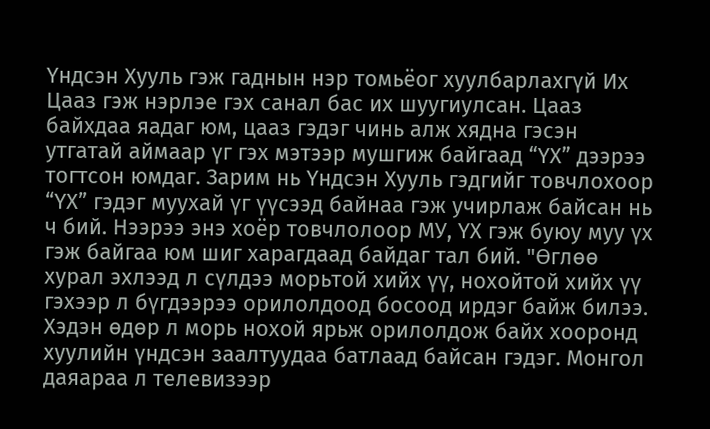Үндсэн Хууль гэж гаднын нэр томьёог хуулбарлахгүй Их Цааз гэж нэрлэе гэх санал бас их шуугиулсан. Цааз байхдаа яадаг юм, цааз гэдэг чинь алж хядна гэсэн утгатай аймаар үг гэх мэтээр мушгиж байгаад “ҮХ” дээрээ тогтсон юмдаг. Зарим нь Үндсэн Хууль гэдгийг товчлохоор “ҮХ” гэдэг муухай үг үүсээд байнаа гэж учирлаж байсан нь ч бий. Нээрээ энэ хоёр товчлолоор МУ, ҮХ гэж буюу муу үх гэж байгаа юм шиг харагдаад байдаг тал бий. "Өглөө хурал эхлээд л сүлдээ морьтой хийх үү, нохойтой хийх үү гэхээр л бүгдээрээ орилолдоод босоод ирдэг байж билээ. Хэдэн өдөр л морь нохой ярьж орилолдож байх хооронд хуулийн үндсэн заалтуудаа батлаад байсан гэдэг. Монгол даяараа л телевизээр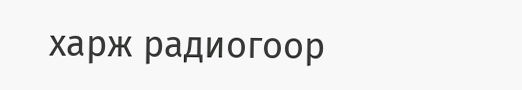харж радиогоор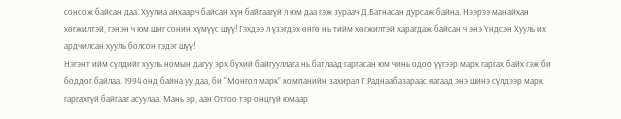сонсож байсан даа. Хуулиа анхаарч байсан хүн байгаагүй л юм даа гэж зураач Д.Батнасан дурсаж байна. Нээрээ манайхан хөгжилтэй, гэнэн ч юм шиг сонин хүмүүс шүү! Гэхдээ л үзэгдэх өнгө нь тийм хөгжилтэй харагдаж байсан ч энэ Үндсэн Хууль их ардчилсан хууль болсон гэдэг шүү!
Нэгэнт ийм сүлдийг хууль номын дагуу эрх бүхий байгууллага нь батлаад гаргасан юм чинь одоо үүгээр марк гаргах байх гэж би боддог байлаа. 1994 онд байна уу даа, би “Монгол марк” компанийн захирал Г.Раднаабазараас яагаад энэ шинэ сүлдээр марк гаргахгүй байгааг асуулаа. Мань эр, аан Отгоо тэр онцгүй юмаар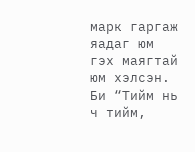марк гаргаж яадаг юм гэх маягтай юм хэлсэн. Би “Тийм нь ч тийм,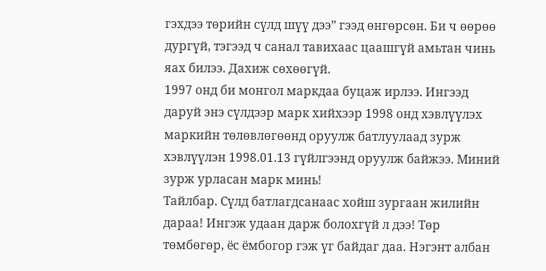гэхдээ төрийн сүлд шүү дээ” гээд өнгөрсөн. Би ч өөрөө дургүй, тэгээд ч санал тавихаас цаашгүй амьтан чинь яах билээ. Дахиж сөхөөгүй.
1997 онд би монгол маркдаа буцаж ирлээ. Ингээд даруй энэ сүлдээр марк хийхээр 1998 онд хэвлүүлэх маркийн төлөвлөгөөнд оруулж батлуулаад зурж хэвлүүлэн 1998.01.13 гүйлгээнд оруулж байжээ. Миний зурж урласан марк минь!
Тайлбар. Сүлд батлагдсанаас хойш зургаан жилийн дараа! Ингэж удаан дарж болохгүй л дээ! Төр төмбөгөр, ёс ёмбогор гэж үг байдаг даа. Нэгэнт албан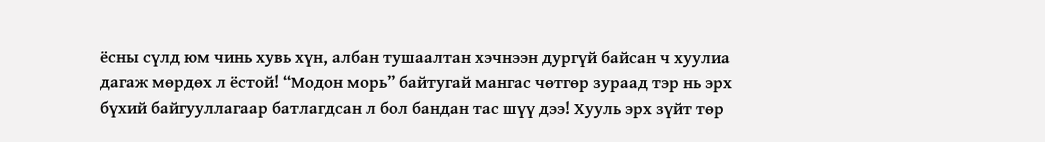ёсны сүлд юм чинь хувь хүн, албан тушаалтан хэчнээн дургүй байсан ч хуулиа дагаж мөрдөх л ёстой! “Модон морь” байтугай мангас чөтгөр зураад тэр нь эрх бүхий байгууллагаар батлагдсан л бол бандан тас шүү дээ! Хууль эрх зүйт төр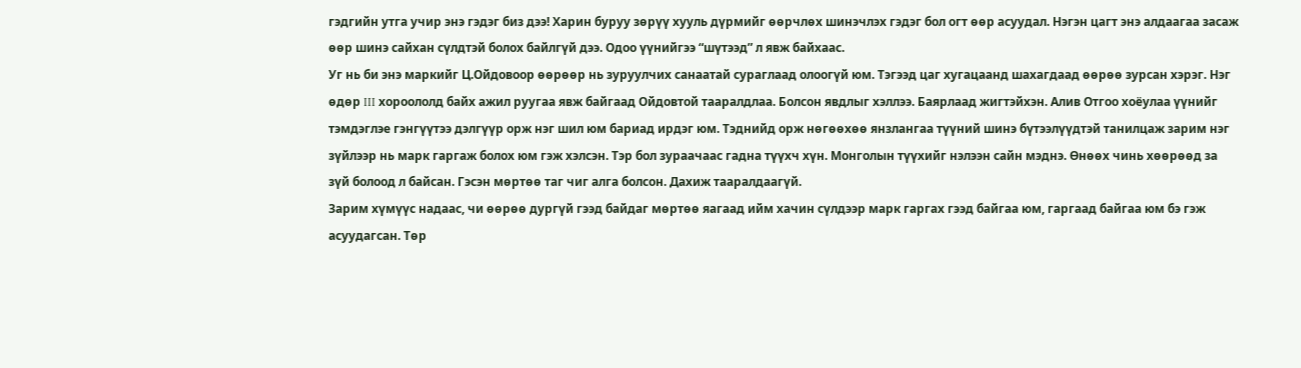гэдгийн утга учир энэ гэдэг биз дээ! Харин буруу зөрүү хууль дүрмийг өөрчлөх шинэчлэх гэдэг бол огт өөр асуудал. Нэгэн цагт энэ алдаагаа засаж өөр шинэ сайхан сүлдтэй болох байлгүй дээ. Одоо үүнийгээ “шүтээд” л явж байхаас.
Уг нь би энэ маркийг Ц.Ойдовоор өөрөөр нь зуруулчих санаатай сураглаад олоогүй юм. Тэгээд цаг хугацаанд шахагдаад өөрөө зурсан хэрэг. Нэг өдөр III хороололд байх ажил руугаа явж байгаад Ойдовтой тааралдлаа. Болсон явдлыг хэллээ. Баярлаад жигтэйхэн. Алив Отгоо хоёулаа үүнийг тэмдэглэе гэнгүүтээ дэлгүүр орж нэг шил юм бариад ирдэг юм. Тэднийд орж нөгөөхөө янзлангаа түүний шинэ бүтээлүүдтэй танилцаж зарим нэг зүйлээр нь марк гаргаж болох юм гэж хэлсэн. Тэр бол зураачаас гадна түүхч хүн. Монголын түүхийг нэлээн сайн мэднэ. Өнөөх чинь хөөрөөд за зүй болоод л байсан. Гэсэн мөртөө таг чиг алга болсон. Дахиж тааралдаагүй.
Зарим хүмүүс надаас, чи өөрөө дургүй гээд байдаг мөртөө яагаад ийм хачин сүлдээр марк гаргах гээд байгаа юм, гаргаад байгаа юм бэ гэж асуудагсан. Төр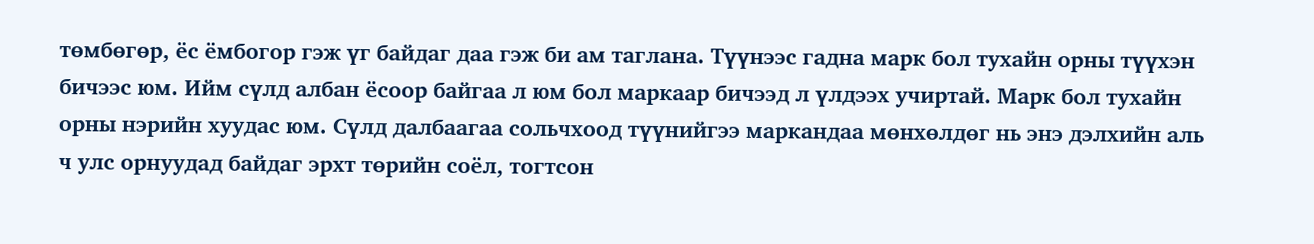төмбөгөр, ёс ёмбогор гэж үг байдаг даа гэж би ам таглана. Түүнээс гадна марк бол тухайн орны түүхэн бичээс юм. Ийм сүлд албан ёсоор байгаа л юм бол маркаар бичээд л үлдээх учиртай. Марк бол тухайн орны нэрийн хуудас юм. Сүлд далбаагаа сольчхоод түүнийгээ маркандаа мөнхөлдөг нь энэ дэлхийн аль ч улс орнуудад байдаг эрхт төрийн соёл, тогтсон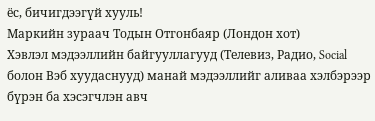ёс, бичигдээгүй хууль!
Маркийн зураач Тодын Отгонбаяр (Лондон хот)
Хэвлэл мэдээллийн байгууллагууд (Телевиз, Радио, Social болон Вэб хуудаснууд) манай мэдээллийг аливаа хэлбэрээр бүрэн ба хэсэгчлэн авч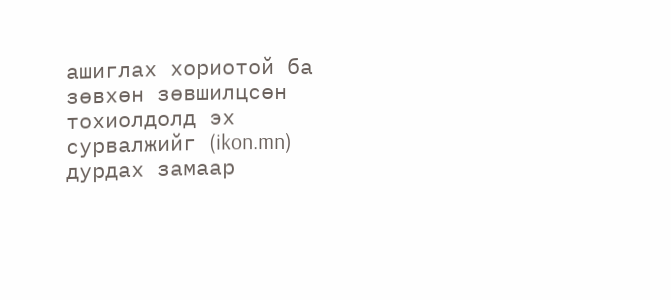ашиглах хориотой ба зөвхөн зөвшилцсөн тохиолдолд эх сурвалжийг (ikon.mn) дурдах замаар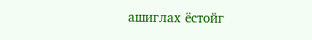ашиглах ёстойг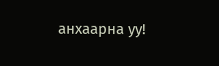анхаарна уу!